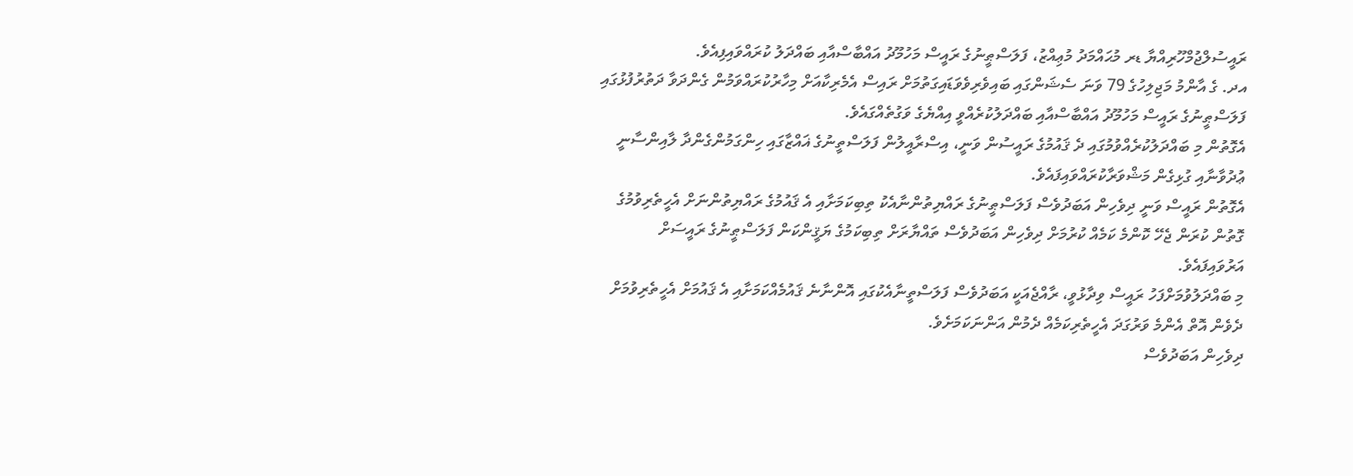ރައީސުލްޖުމްހޫރިއްޔާ ޑރ މުޙައްމަދު މުޢިއްޒު، ފަލަސްޠީނުގެ ރައީސް މަހުމޫދު އައްބާސްއާއި ބައްދަލު ކުރައްވައިފިއެވެ.
އދ. ގެ އާންމު މަޖިލިހުގެ 79 ވަނަ ސެޝަންގައި ބައިވެރިވެވަޑައިގަތުމަށް ރައިސް އެމެރިކާއަށް މިހާރުކުރައްވަމުން ގެންދަވާ ދަތުރުފުޅުގައި ފަލަސްޠީނުގެ ރައީސް މަހުމޫދު އައްބާސްއާއި ބައްދަލުކުރެއްވީ އިއްޔެގެ ވަގުތެއްގައެވެ.
އެގޮތުން މި ބައްދަލުކުރެއްވުމުގައި ދެ ޤައުމުގެ ރައީސުން ވަނީ، އިސްރާއީލުން ފަލަސްތީނުގެ ޣައްޒާގައި ހިންގަމުންގެންދާ ލާއިންސާނީ ޢުދުވާނާއި ގުޅިގެން މަޝްވަރާކުރައްވައިފައެވެ.
އެގޮތުން ރައީސް ވަނީ ދިވެހިން އަބަދުވެސް ފަލަސްޠީނުގެ ރައްޔިތުންނާއެކު ތިބިކަމަށާއި އެ ޤައުމުގެ ރައްޔިތުންނަށް އެހީތެރިވުމުގެ ގޮތުން ކުރަން ޖެހޭ ކޮންމެ ކަމެއް ކުރުމަށް ދިވެހިން އަބަދުވެސް ތައްޔާރަށް ތިބިކަމުގެ ޔަޤީންކަން ފަލަސްޠީނުގެ ރައީސަށް އަރުވައިފައެވެ.
މި ބައްދަލުވުމަށްފަހު ރައީސް ވިދާޅުވީ، ރާއްޖެއަކީ އަބަދުވެސް ފަލަސްތީނާއެކުގައި އޮންނާނެ ޤައުމެއްކަމަށާއި އެ ޤައުމަށް އެހީތެރިވުމަށް ދެވެން އޮތް އެންމެ ވަރުގަދަ އެހީތެރިކަމެއް ދެމުން އަންނަކަމަށެވެ.
ދިވެހިން އަބަދުވެސް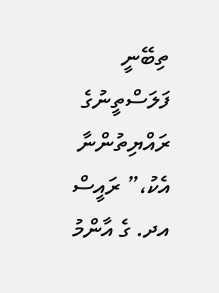ތިބޭނީ ފަލަސްތީނުގެ ރައްޔިތުންނާ އެކު،” ރައީސް
އދ. ގެ އާންމު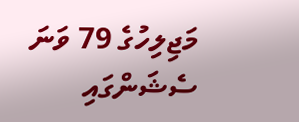މަޖިލިހުގެ 79 ވަނަ ސެޝަންގައި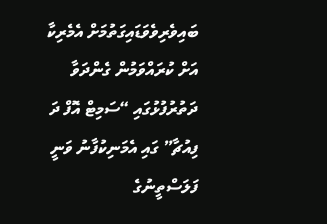ބައިވެރިވެވަޑައިގަތުމަށް އެމެރިކާ އަށް ކުރައްވަމުން ގެންދަވާ ދަތުރުފުޅުގައި “ސަމިޓް އޮފް ދަ ފިއުޗާ” ގައި އެމަނިކުފާނު ވަނީ ފަލަސްތީނުގެ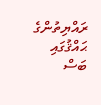ރައްޔިތުންގެ ޙައްޤުގައި ބަސް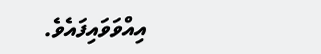އިއްވަވައިފައެވެ.